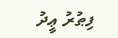ފިޠުރު ޢީދު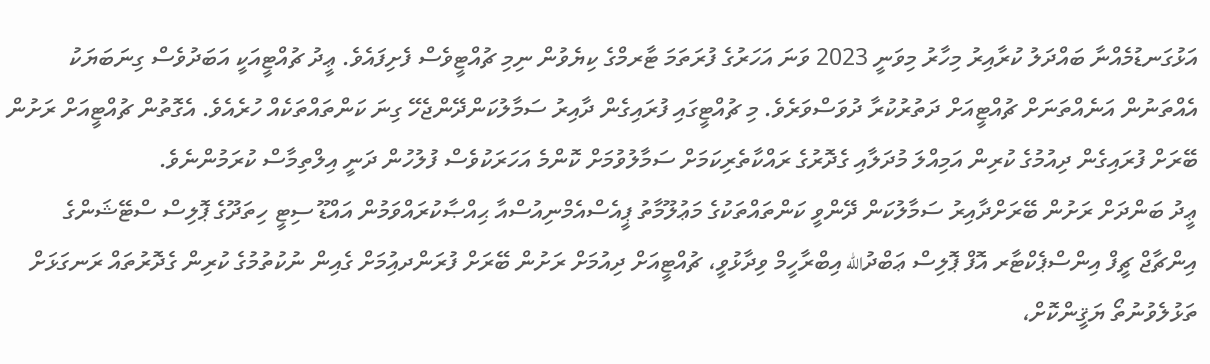އަޅުގަނޑުމެއްނާ ބައްދަލު ކުރާއިރު މިހާރު މިވަނީ 2023 ވަނަ އަހަރުގެ ފުރަތަމަ ޓާރމްގެ ކިޔެވުން ނިމި ޗުއްޓީވެސް ފެށިފައެވެ. ޢީދު ޗުއްޓީއަކީ އަބަދުވެސް ގިނަބަޔަކު އެއްތަނުން އަނެއްތަނަށް ޗުއްޓީއަށް ދަތުރުކުރާ ދުވަސްވަރެވެ. މި ޗުއްޓީގައި ފުރައިގެން ދާއިރު ސަމާލުކަންދޭންޖެހޭ ގިނަ ކަންތައްތަކެއް ހުރެއެވެ. އެގޮތުން ޗުއްޓީއަށް ރަށުން ބޭރަށް ފުރައިގެން ދިއުމުގެ ކުރިން އަމިއްލަ މުދަލާއި ގެދޮރުގެ ރައްކާތެރިކަމަށް ސަމާލުވުމަށް ކޮންމެ އަހަރަކުވެސް ފުލުހުން ދަނީ އިލްތިމާސް ކުރަމުންނެވެ.
ޢީދު ބަންދަށް ރަށުން ބޭރަށްދާއިރު ސަމާލުކަން ދޭންވީ ކަންތައްތަކުގެ މަޢުލޫމާތު ޕީއެސްއެމްނިއުސްއާ ޙިއްޞާކުރައްވަމުން އައްޑޫ ސިޓީ ހިތަދޫގެ ޕޮލިސް ސްޓޭޝަންގެ އިންޗާޖް ޗީފް އިންސްޕެކްޓާރ އޮފް ޕޮލިސް ޢަބްދުالله އިބްރާހީމް ވިދާޅުވީ، ޗުއްޓީއަށް ދިއުމަށް ރަށުން ބޭރަށް ފުރަންދއިުމަށް ގެއިން ނުކުތުމުގެ ކުރިން ގެދޮރުތައް ރަނގަޅަށް ތަޅުލެވުނުތޯ ޔަޤީންކޮށް،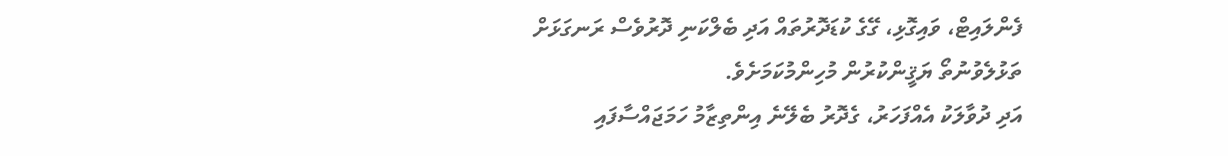ފެންލައިޓް، ވައިގޮޅި، ގޭގެ ކުޑަދޮރުތައް އަދި ބެލްކަނި ދޮރުވެސް ރަނގަޅަށް ތަޅުލެވުނުތޯ ޔަޤީންކުރުން މުހިންމުކަމަށެވެ.
އަދި ދުވާލަކު އެއްފަހަރު، ގެދޮރު ބެލޭނެ އިންތިޒާމު ހަމަޖައްސާފައި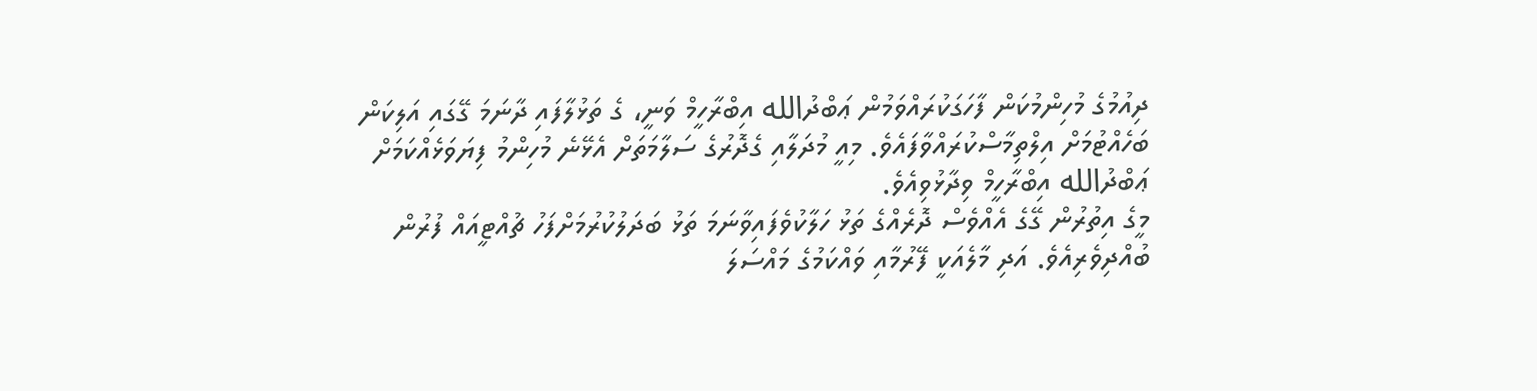ދިއުމުގެ މުހިންމުކަން ފާހަގަކުރައްވަމުން ޢަބްދުالله އިބްރާހީމް ވަނީ، ގެ ތަޅުލާފައި ދާނަމަ ގޭގައި އަލިކަން ބަހެއްޓުމަށް އިލްތިމާސްކުރައްވާފައެވެ. މިއީ މުދަލާއި ގެދޮރުގެ ސަލާމަތަށް އެޅޭނެ މުހިންމު ފިޔަވަޅެއްކަމަށް ޢަބްދުالله އިބްރާހީމް ވިދާޅުވިއެވެ.
މީގެ އިތުރުން ގޭގެ އެއްވެސް ދޮރެއްގެ ތަޅު ހަލާކުވެފައިވާނަމަ ތަޅު ބަދަލުކުރުމަށްފަހު ޗުއްޓީއައް ފުރުން ބުއްދިވެރިއެވެ. އަދި މާލެއަކީ ފޭރުމާއި ވައްކަމުގެ މައްސަލަ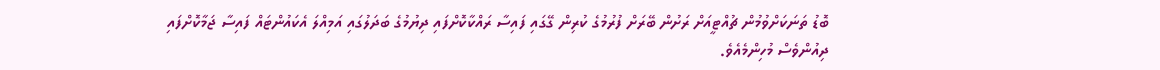ބޮޑު ތަނަކަށްވުމުން ޗުއްޓީއަށް ރަށުން ބޭރަށް ފުރުމުގެ ކުރިން ގޭގައި ފައިސާ ރައްކާކޮށްފައި ދިޔުމުގެ ބަދަލުގައި އަމިއްލަ އެކައުންޓައް ފައިސާ ޖަމާކޮށްފައި ދިއުންވެސް މުހިންމެއެވެ.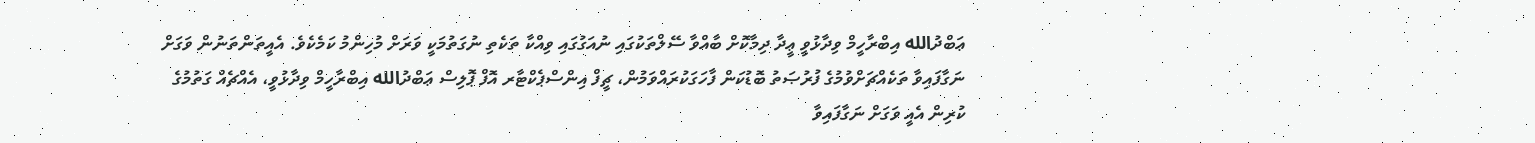ޢަބްދުالله އިބްރާހީމް ވިދާޅުވީ ޢީދާ ދިމާކޮށް ބާއްވާ ސޭލްތަކުގައި ނުއަގުގައި ވިއްކާ ތަކެތި ނުގަތުމަކީ ވަރަށް މުހިންމު ކަމެކެވެ. އެއީތަންތަނުން ވަގަށް ނަގާފައިވާ ތަކެއްޗަށްވުމުގެ ފުރުޞަތު ބޮޑުކަން ފާހަގަކުރައްވަމުން، ޗީފް އިންސްޕެކްޓާރ އޮފް ޕޮލިސް ޢަބްދުالله އިބްރާހީމް ވިދާޅުވީ، އެއްޗެއް ގަތުމުގެ ކުރިން އެއީ ވަގަށް ނަގާފައިވާ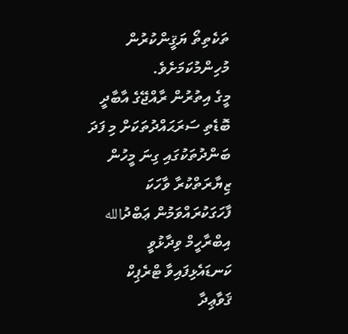ތަކެތިތޯ ޔަޤީންކުރުން މުހިންމުކަމަށެވެ.
މީގެ އިތުރުން ރާއްޖޭގެ އާބާދީ ބޮޑެތި ސަރަޙައްދުތަކަށް މި ފަދަ ބަންދުތަކުގައި ގިނަ މީހުން ޒިޔާރަތްކުރާ ވާހަކަ ފާހަގަކުރައްވަމުން ޢަބްދުالله އިބްރާހީމް ވިދާޅުވީ ކަނޑައެޅިފައިވާ ޓްރެޕިކް ޤަވާޢިދާ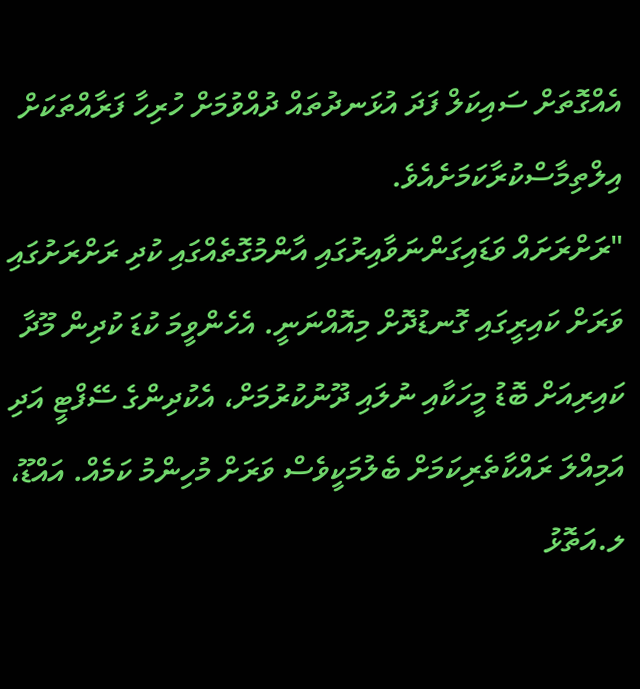އެއްގޮތަށް ސައިކަލް ފަދަ އުޅަނދުތައް ދުއްވުމަށް ހުރިހާ ފަރާއްތަކަށް އިލްތިމާސްކުރާކަމަށެއެވެ.
"ރަށްރަށައް ވަޑައިގަންނަވާއިރުގައި އާންމުގޮތެއްގައި ކުދި ރަށްރަށުގައި ވަރަށް ކައިރީގައި ގޮނޑުދޮށް މިއޮއްނަނީ. އެހެންވީމަ ކުޑަ ކުދިން މޫދާ ކައިރިއަށް ބޮޑު މީހަކާއި ނުލައި ދޫނުކުރުމަށް، އެކުދިންގެ ސޭފްޓީ އަދި އަމިއްލަ ރައްކާތެރިކަމަށް ބެލުމަކީވެސް ވަރަށް މުހިންމު ކަމެއް. އައްޑޫ، ލ.އަތޮޅު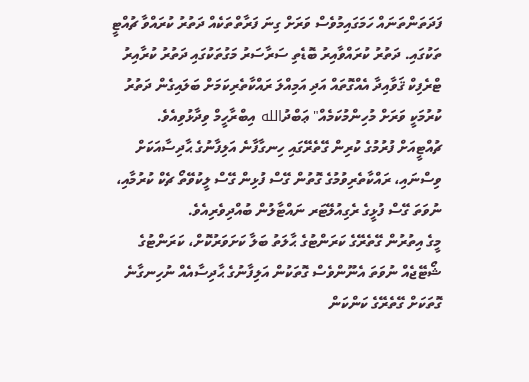ފަދަތަންތަނައް ހަމަގައިމުވެސް ވަރަށް ގިނަ ފަރާތްތަކެއް ދަތުރު ކުރައްވާ ޗުއްޓީ ތަކުގައި. ދަތުރު ކުރައްވާއިރު ބޮޑެތި ސަރާސަރު މަގުތަކުގައި ދަތުރު ކުރާއިރު ޓްރެފިކް ޤަވާއިދާ އެއްގޮތައް އަދި އަމިއްލަ ރައްކާތެރިކަމަށް ބަލައިގެން ދަތުރު ކުރުމަކީ ވަރަށް މުހިންމުކަމެއް" ޢަބްދުالله އިބްރާހީމް ވިދާޅުވިއެވެ.
ޗުއްޓީއަށް ފުރުމުގެ ކުރިން ގޭތެރޭގައި ހިނގާފާނެ އަލިފާނުގެ ޙާދިސާއަކަށް ވިސްނައި، ރައްކާތެރިވުމުގެ ގޮތުން ގޭސް ފުޅިން ގޭސް ލީކުވޭތޯ ޗެކް ކުރުމާއި، ނުވަތަ ގޭސް ފުޅީގެ ރެގިއުލޭޓަރ ނައްޓާލުން ބުއްދިވެރިއެވެ.
މީގެ އިތުރުން ގޭތެރޭގެ ކަރަންޓުގެ ޙާލަތު ބަލާ ކަށަވަރުކޮށް، ކަރަންޓުގެ ޝޯޓޭޖެއް ނުވަތަ އެނޫންވެސް ގޮތަކުން އަލިފާނުގެ ޙާދިސާއެއް ނުހިނގާނެ ގޮތަކަށް ގޭތެރޭގެ ކަންކަން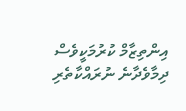އިންތިޒާމް ކުރުމަކީވެސް ދިމާވެދާނެ ނުރައްކާތެރި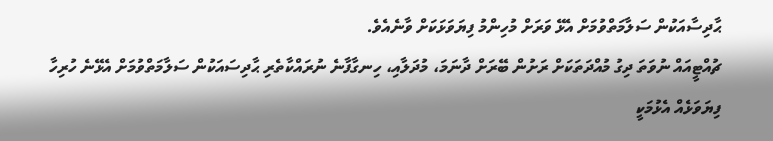ޙާދިސާއަކުން ސަލާމަތްވުމަށް އެޅޭ ވަރަށް މުހިންމު ފިޔަވަޅަކަށް ވާނެއެވެ.
ޗުއްޓީއައް ނުވަތަ ދިގު މުއްދަތަކަށް ރަށުން ބޭރަށް ދާނަމަ، މުދަލާއި، ހިނގާފާނެ ނުރައްކާތެރި ޙާދިސައަކުން ސަލާމަތްވުމަށް އެޅޭނެ ހުރިހާ ފިޔަވަޅެއް އެޅުމަކީ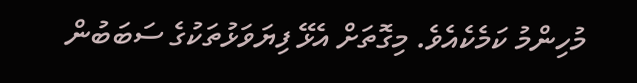މުހިންމު ކަމެކެއެވެ. މިގޮތަށް އެޅޭ ފިޔަވަޅުތަކުގެ ސަބަބުން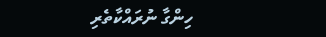ހިންގާ ނުރައްކާތެރި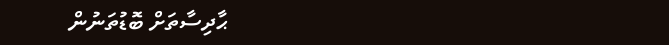ޙާދިސާތަށް ބޮޑުތަނުން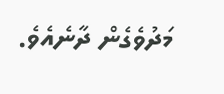މަދުވެގެން ދާނެއެވެ.